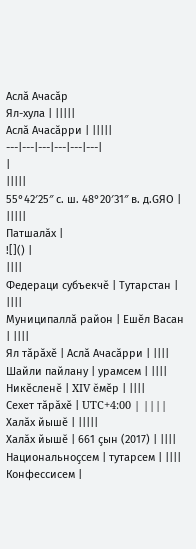Аслă Ачасăр
Ял-хула | |||||
Аслă Ачасăрри | |||||
---|---|---|---|---|---|
|
|||||
55°42′25″ с. ш. 48°20′31″ в. д.GЯO | |||||
Патшалӑх |
![]() |
||||
Федераци субъекчӗ | Тутарстан | ||||
Муниципаллă район | Ешĕл Васан | ||||
Ял тăрăхĕ | Аслă Ачасăрри | ||||
Шайли пайлану | урамсем | ||||
Никӗсленӗ | XIV ĕмĕр | ||||
Сехет тӑрӑхӗ | UTC+4:00 | ||||
Халӑх йышӗ | |||||
Халӑх йышӗ | 661 ҫын (2017) | ||||
Национальноҫсем | тутарсем | ||||
Конфессисем |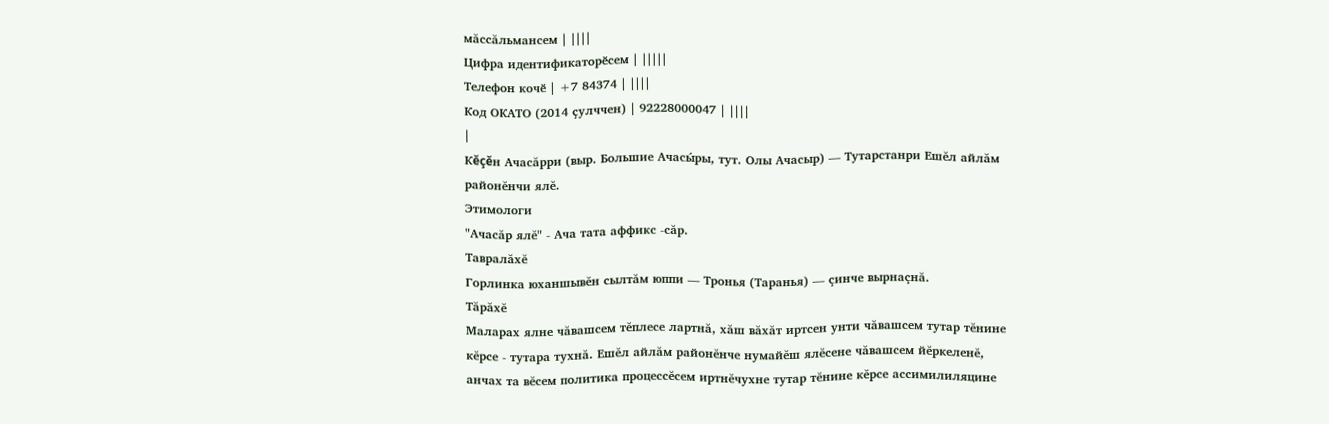мăссăльмансем | ||||
Цифра идентификаторӗсем | |||||
Телефон кочӗ | +7 84374 | ||||
Код ОКАТО (2014 ҫулччен) | 92228000047 | ||||
|
Кĕçĕн Ачасăрри (выр. Большие Ачасы́ры, тут. Олы Ачасыр) — Тутарстанри Ешĕл айлăм районĕнчи ялĕ.
Этимологи
"Ачасăр ялĕ" - Ача тата аффикс -сăр.
Тавралăхĕ
Горлинка юханшывĕн сылтăм юппи — Тронья (Таранья) — çинче вырнаçнă.
Тăрăхĕ
Маларах ялне чăвашсем тĕплесе лартнă, хăш вăхăт иртсен унти чăвашсем тутар тĕнине кĕрсе - тутара тухнă. Ешĕл айлăм районĕнче нумайĕш ялĕсене чăвашсем йĕркеленĕ, анчах та вĕсем политика процессĕсем иртнĕчухне тутар тĕнине кĕрсе ассимилиляцине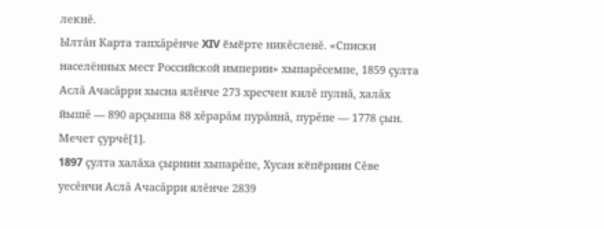лекнĕ.
Ылтăн Карта тапхăрĕнче XIV ӗмӗрте никĕсленĕ. «Списки населённых мест Российской империи» хыпарĕсемпе, 1859 çулта Аслă Ачасăрри хысна ялĕнче 273 хресчен килĕ пулнă, халăх йышĕ — 890 арçынпа 88 хĕрарăм пурăннă, пурĕпе — 1778 çын. Мечет çурчĕ[1].
1897 çулта халăха çырнин хыпарĕпе, Хусан кӗпӗрнин Сĕве уесĕнчи Аслă Ачасăрри ялĕнче 2839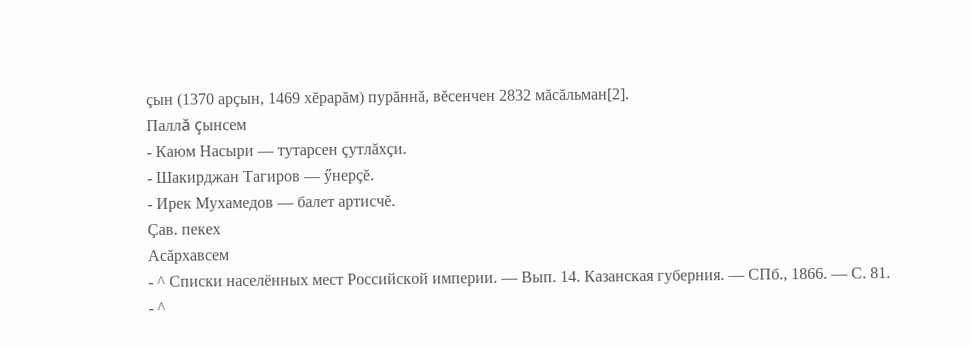çын (1370 арçын, 1469 хĕрарăм) пурăннă, вĕсенчен 2832 мăсăльман[2].
Паллă çынсем
- Каюм Насыри — тутарсен çутлăхçи.
- Шакирджан Тагиров — ӳнерçĕ.
- Ирек Мухамедов — балет артисчĕ.
Çав. пекех
Асăрхавсем
- ^ Списки населённых мест Российской империи. — Вып. 14. Казанская губерния. — СПб., 1866. — С. 81.
- ^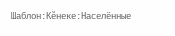Шаблон:Кĕнеке:Населённые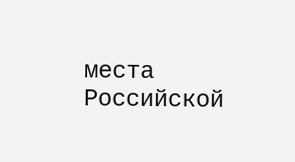места Российской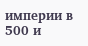империи в 500 и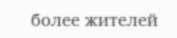более жителей